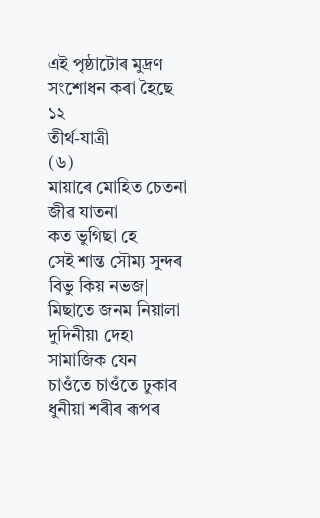এই পৃষ্ঠাটোৰ মুদ্ৰণ সংশোধন কৰা হৈছে
১২
তীৰ্থ-যাত্ৰী
(৬)
মায়াৰে মোহিত চেতনা জীৱ যাতনা
কত ভুগিছা হে
সেই শান্ত সৌম্য সুন্দৰ বিভু কিয় নভজ|
মিছাতে জনম নিয়ালা
দুদিনীয়৷ দেহ৷ সামাজিক যেন
চাওঁতে চাওঁতে ঢুকাব
ধুনীয়া শৰীৰ ৰূপৰ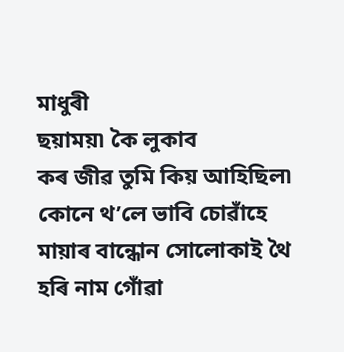মাধুৰী
ছয়াময়৷ কৈ লুকাব
কৰ জীৱ তুমি কিয় আহিছিল৷
কোনে থ’লে ভাবি চোৱাঁহে
মায়াৰ বান্ধোন সোলোকাই থৈ
হৰি নাম গোঁৱা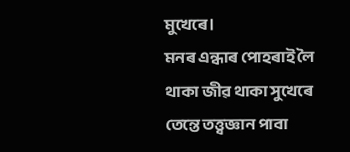মুখেৰে।
মনৰ এন্ধাৰ পোহৰাই লৈ
থাকা জীৱ থাকা সুখেৰে
তেন্তে তত্ত্বজ্ঞান পাবা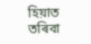হিয়াত
তৰিবা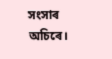সংসাৰ অচিৰে।